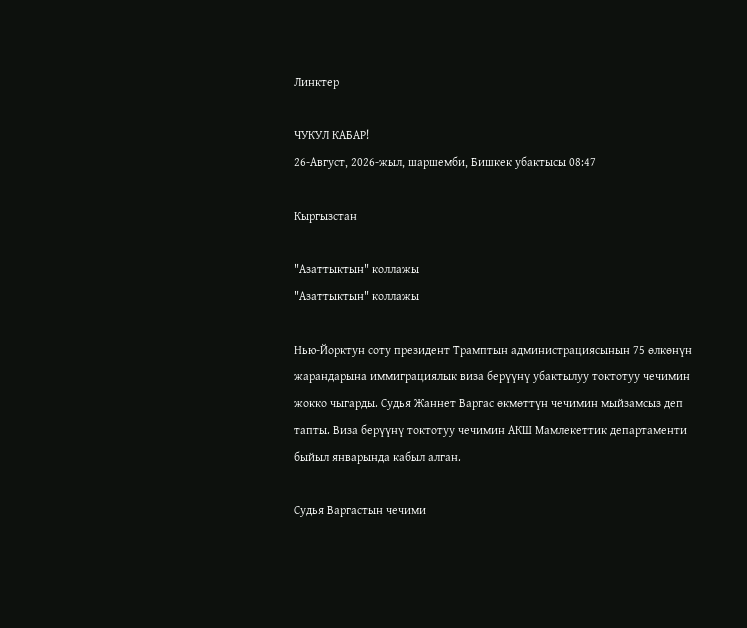Линктер

ЧУКУЛ КАБАР!
26-Август, 2026-жыл, шаршемби, Бишкек убактысы 08:47

Кыргызстан

"Азаттыктын" коллажы
"Азаттыктын" коллажы

Нью-Йорктун соту президент Трамптын администрациясынын 75 өлкөнүн жарандарына иммиграциялык виза берүүнү убактылуу токтотуу чечимин жокко чыгарды. Судья Жаннет Варгас өкмөттүн чечимин мыйзамсыз деп тапты. Виза берүүнү токтотуу чечимин АКШ Мамлекеттик департаменти быйыл январында кабыл алган.

Судья Варгастын чечими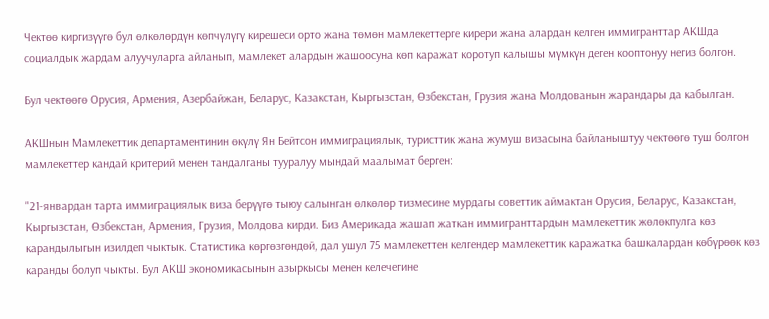Чектөө киргизүүгө бул өлкөлөрдүн көпчүлүгү кирешеси орто жана төмөн мамлекеттерге кирери жана алардан келген иммигранттар АКШда социалдык жардам алуучуларга айланып, мамлекет алардын жашоосуна көп каражат коротуп калышы мүмкүн деген кооптонуу негиз болгон.

Бул чектөөгө Орусия, Армения, Азербайжан, Беларус, Казакстан, Кыргызстан, Өзбекстан, Грузия жана Молдованын жарандары да кабылган.

АКШнын Мамлекеттик департаментинин өкүлү Ян Бейтсон иммиграциялык, туристтик жана жумуш визасына байланыштуу чектөөгө туш болгон мамлекеттер кандай критерий менен тандалганы тууралуу мындай маалымат берген:

"21-январдан тарта иммиграциялык виза берүүгө тыюу салынган өлкөлөр тизмесине мурдагы советтик аймактан Орусия, Беларус, Казакстан, Кыргызстан, Өзбекстан, Армения, Грузия, Молдова кирди. Биз Америкада жашап жаткан иммигранттардын мамлекеттик жөлөкпулга көз карандылыгын изилдеп чыктык. Статистика көргөзгөндөй, дал ушул 75 мамлекеттен келгендер мамлекеттик каражатка башкалардан көбүрөөк көз каранды болуп чыкты. Бул АКШ экономикасынын азыркысы менен келечегине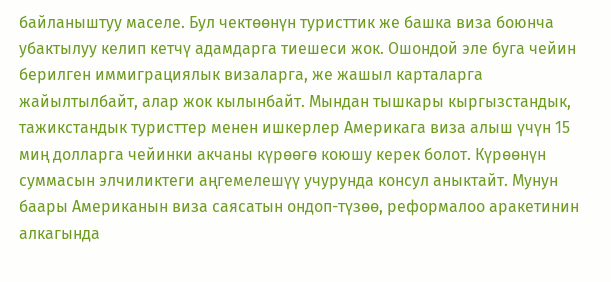байланыштуу маселе. Бул чектөөнүн туристтик же башка виза боюнча убактылуу келип кетчү адамдарга тиешеси жок. Ошондой эле буга чейин берилген иммиграциялык визаларга, же жашыл карталарга жайылтылбайт, алар жок кылынбайт. Мындан тышкары кыргызстандык, тажикстандык туристтер менен ишкерлер Америкага виза алыш үчүн 15 миң долларга чейинки акчаны күрөөгө коюшу керек болот. Күрөөнүн суммасын элчиликтеги аңгемелешүү учурунда консул аныктайт. Мунун баары Американын виза саясатын ондоп-түзөө, реформалоо аракетинин алкагында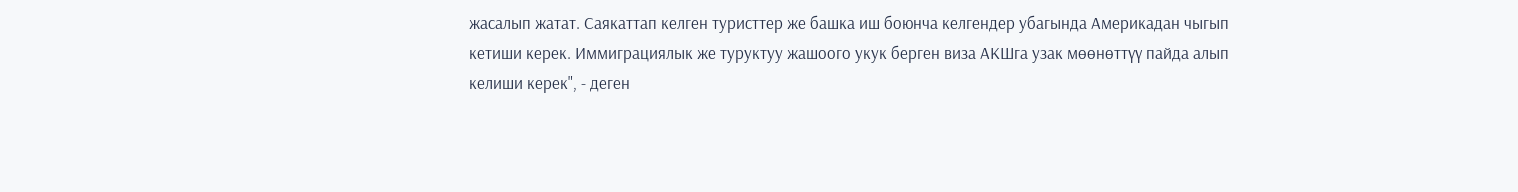жасалып жатат. Саякаттап келген туристтер же башка иш боюнча келгендер убагында Америкадан чыгып кетиши керек. Иммиграциялык же туруктуу жашоого укук берген виза АКШга узак мөөнөттүү пайда алып келиши керек", - деген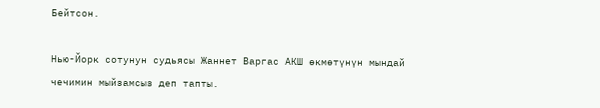Бейтсон.

Нью-Йорк сотунун судьясы Жаннет Варгас АКШ өкмөтүнүн мындай чечимин мыйзамсыз деп тапты.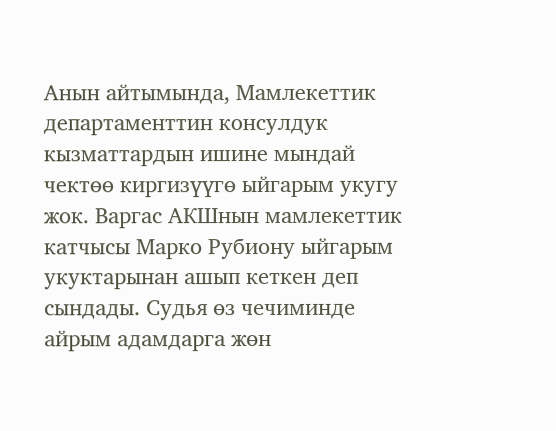Анын айтымында, Мамлекеттик департаменттин консулдук кызматтардын ишине мындай чектөө киргизүүгө ыйгарым укугу жок. Варгас АКШнын мамлекеттик катчысы Марко Рубиону ыйгарым укуктарынан ашып кеткен деп сындады. Судья өз чечиминде айрым адамдарга жөн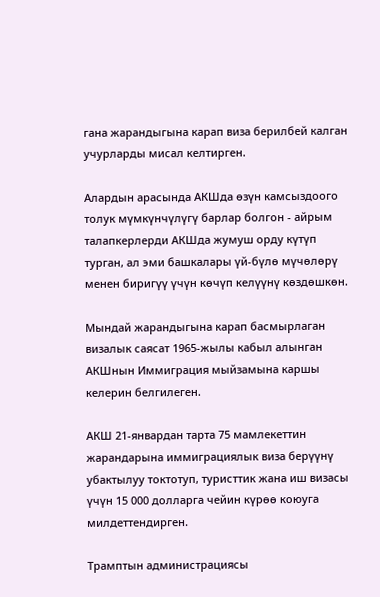гана жарандыгына карап виза берилбей калган учурларды мисал келтирген.

Алардын арасында АКШда өзүн камсыздоого толук мүмкүнчүлүгү барлар болгон - айрым талапкерлерди АКШда жумуш орду күтүп турган, ал эми башкалары үй-бүлө мүчөлөрү менен биригүү үчүн көчүп келүүнү көздөшкөн.

Мындай жарандыгына карап басмырлаган визалык саясат 1965-жылы кабыл алынган АКШнын Иммиграция мыйзамына каршы келерин белгилеген.

АКШ 21-январдан тарта 75 мамлекеттин жарандарына иммиграциялык виза берүүнү убактылуу токтотуп, туристтик жана иш визасы үчүн 15 000 долларга чейин күрөө коюуга милдеттендирген.

Трамптын администрациясы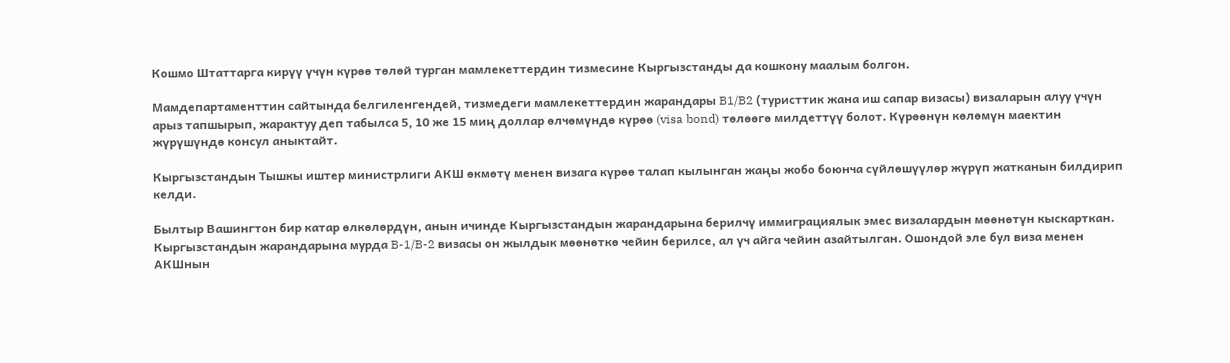Кошмо Штаттарга кирүү үчүн күрөө төлөй турган мамлекеттердин тизмесине Кыргызстанды да кошкону маалым болгон.

Мамдепартаменттин сайтында белгиленгендей, тизмедеги мамлекеттердин жарандары B1/B2 (туристтик жана иш сапар визасы) визаларын алуу үчүн арыз тапшырып, жарактуу деп табылса 5, 10 же 15 миң доллар өлчөмүндө күрөө (visa bond) төлөөгө милдеттүү болот. Күрөөнүн көлөмүн маектин жүрүшүндө консул аныктайт.

Кыргызстандын Тышкы иштер министрлиги АКШ өкмөтү менен визага күрөө талап кылынган жаңы жобо боюнча сүйлөшүүлөр жүрүп жатканын билдирип келди.

Былтыр Вашингтон бир катар өлкөлөрдүн, анын ичинде Кыргызстандын жарандарына берилчү иммиграциялык эмес визалардын мөөнөтүн кыскарткан. Кыргызстандын жарандарына мурда B-1/B-2 визасы он жылдык мөөнөткө чейин берилсе, ал үч айга чейин азайтылган. Ошондой эле бул виза менен АКШнын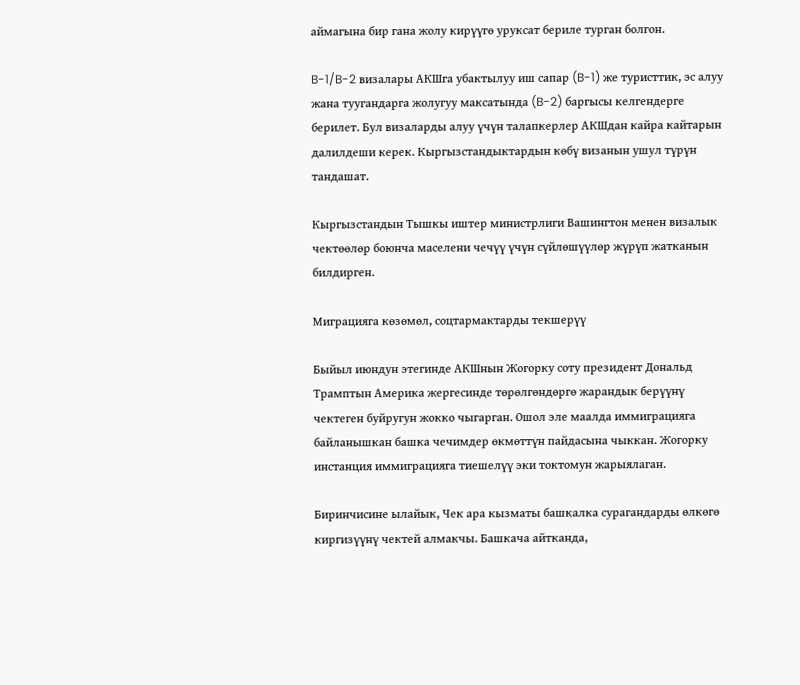аймагына бир гана жолу кирүүгө уруксат бериле турган болгон.

B-1/B-2 визалары АКШга убактылуу иш сапар (B-1) же туристтик, эс алуу жана туугандарга жолугуу максатында (B-2) баргысы келгендерге берилет. Бул визаларды алуу үчүн талапкерлер АКШдан кайра кайтарын далилдеши керек. Кыргызстандыктардын көбү визанын ушул түрүн тандашат.

Кыргызстандын Тышкы иштер министрлиги Вашингтон менен визалык чектөөлөр боюнча маселени чечүү үчүн сүйлөшүүлөр жүрүп жатканын билдирген.

Миграцияга көзөмөл, соцтармактарды текшерүү

Быйыл июндун этегинде АКШнын Жогорку соту президент Дональд Трамптын Америка жергесинде төрөлгөндөргө жарандык берүүнү чектеген буйругун жокко чыгарган. Ошол эле маалда иммиграцияга байланышкан башка чечимдер өкмөттүн пайдасына чыккан. Жогорку инстанция иммиграцияга тиешелүү эки токтомун жарыялаган.

Биринчисине ылайык, Чек ара кызматы башкалка сурагандарды өлкөгө киргизүүнү чектей алмакчы. Башкача айтканда,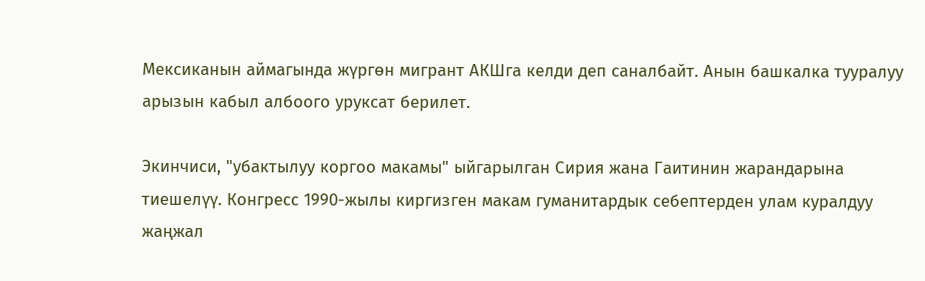Мексиканын аймагында жүргөн мигрант АКШга келди деп саналбайт. Анын башкалка тууралуу арызын кабыл албоого уруксат берилет.

Экинчиси, "убактылуу коргоо макамы" ыйгарылган Сирия жана Гаитинин жарандарына тиешелүү. Конгресс 1990-жылы киргизген макам гуманитардык себептерден улам куралдуу жаңжал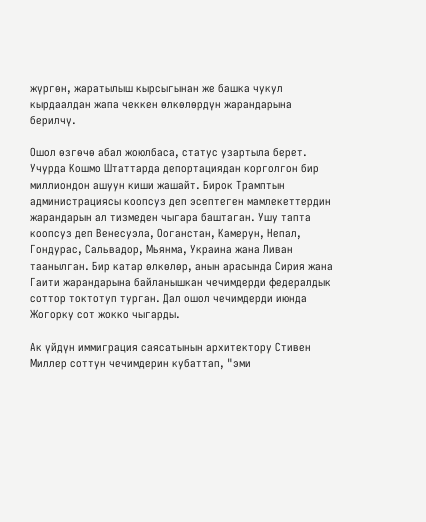жүргөн, жаратылыш кырсыгынан же башка чукул кырдаалдан жапа чеккен өлкөлөрдүн жарандарына берилчү.

Ошол өзгөчө абал жоюлбаса, статус узартыла берет. Учурда Кошмо Штаттарда депортациядан корголгон бир миллиондон ашуун киши жашайт. Бирок Трамптын администрациясы коопсуз деп эсептеген мамлекеттердин жарандарын ал тизмеден чыгара баштаган. Ушу тапта коопсуз деп Венесуэла, Ооганстан, Камерун, Непал, Гондурас, Сальвадор, Мьянма, Украина жана Ливан таанылган. Бир катар өлкөлөр, анын арасында Сирия жана Гаити жарандарына байланышкан чечимдерди федералдык соттор токтотуп турган. Дал ошол чечимдерди июнда Жогорку сот жокко чыгарды.

Ак үйдүн иммиграция саясатынын архитектору Стивен Миллер соттун чечимдерин кубаттап, "эми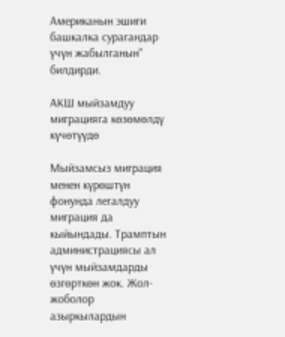Американын эшиги башкалка сурагандар үчүн жабылганын" билдирди.

АКШ мыйзамдуу миграцияга көзөмөлдү күчөтүүдө

Мыйзамсыз миграция менен күрөштүн фонунда легалдуу миграция да кыйындады. Трамптын администрациясы ал үчүн мыйзамдарды өзгөрткөн жок. Жол-жоболор азыркылардын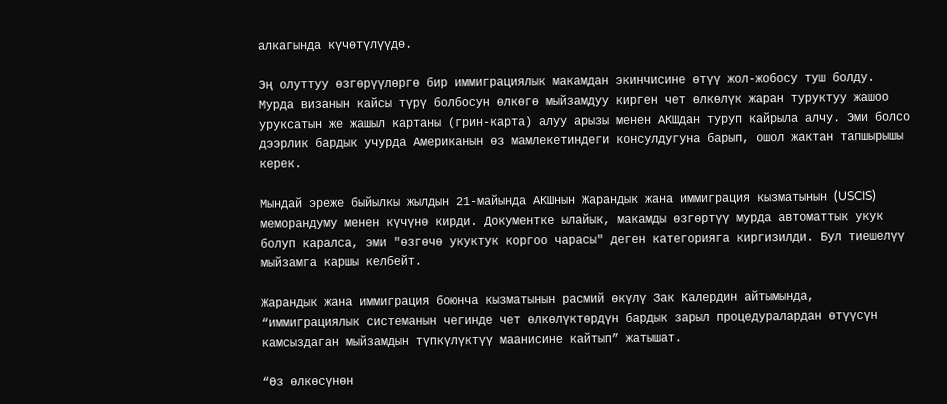алкагында күчөтүлүүдө.

Эң олуттуу өзгөрүүлөргө бир иммиграциялык макамдан экинчисине өтүү жол-жобосу туш болду. Мурда визанын кайсы түрү болбосун өлкөгө мыйзамдуу кирген чет өлкөлүк жаран туруктуу жашоо уруксатын же жашыл картаны (грин-карта) алуу арызы менен АКШдан туруп кайрыла алчу. Эми болсо дээрлик бардык учурда Американын өз мамлекетиндеги консулдугуна барып, ошол жактан тапшырышы керек.

Мындай эреже быйылкы жылдын 21-майында АКШнын Жарандык жана иммиграция кызматынын (USCIS) меморандуму менен күчүнө кирди. Документке ылайык, макамды өзгөртүү мурда автоматтык укук болуп каралса, эми "өзгөчө укуктук коргоо чарасы" деген категорияга киргизилди. Бул тиешелүү мыйзамга каршы келбейт.

Жарандык жана иммиграция боюнча кызматынын расмий өкүлү Зак Калердин айтымында, “иммиграциялык системанын чегинде чет өлкөлүктөрдүн бардык зарыл процедуралардан өтүүсүн камсыздаган мыйзамдын түпкүлүктүү маанисине кайтып” жатышат.

“Өз өлкөсүнөн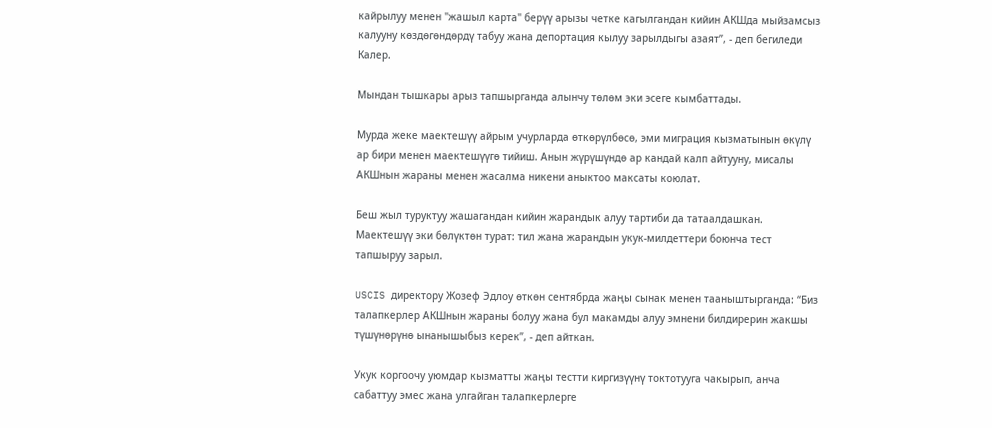кайрылуу менен "жашыл карта" берүү арызы четке кагылгандан кийин АКШда мыйзамсыз калууну көздөгөндөрдү табуу жана депортация кылуу зарылдыгы азаят”, - деп бегиледи Калер.

Мындан тышкары арыз тапшырганда алынчу төлөм эки эсеге кымбаттады.

Мурда жеке маектешүү айрым учурларда өткөрүлбөсө, эми миграция кызматынын өкүлү ар бири менен маектешүүгө тийиш. Анын жүрүшүндө ар кандай калп айтууну, мисалы АКШнын жараны менен жасалма никени аныктоо максаты коюлат.

Беш жыл туруктуу жашагандан кийин жарандык алуу тартиби да татаалдашкан. Маектешүү эки бөлүктөн турат: тил жана жарандын укук-милдеттери боюнча тест тапшыруу зарыл.

USCIS директору Жозеф Эдлоу өткөн сентябрда жаңы сынак менен тааныштырганда: “Биз талапкерлер АКШнын жараны болуу жана бул макамды алуу эмнени билдирерин жакшы түшүнөрүнө ынанышыбыз керек”, - деп айткан.

Укук коргоочу уюмдар кызматты жаңы тестти киргизүүнү токтотууга чакырып, анча сабаттуу эмес жана улгайган талапкерлерге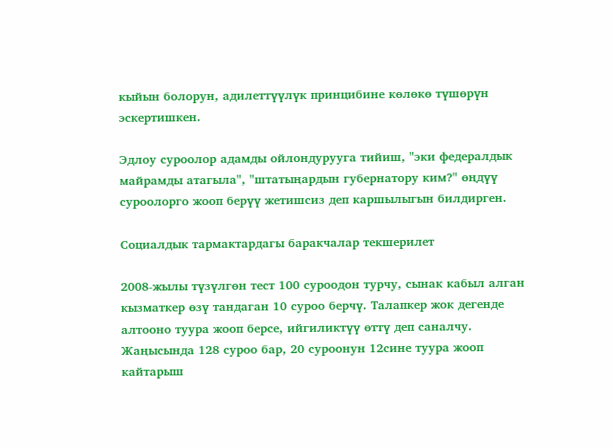кыйын болорун, адилеттүүлүк принцибине көлөкө түшөрүн эскертишкен.

Эдлоу суроолор адамды ойлондурууга тийиш, "эки федералдык майрамды атагыла", "штатыңардын губернатору ким?" өңдүү суроолорго жооп берүү жетишсиз деп каршылыгын билдирген.

Социалдык тармактардагы баракчалар текшерилет

2008-жылы түзүлгөн тест 100 суроодон турчу, сынак кабыл алган кызматкер өзү тандаган 10 суроо берчү. Талапкер жок дегенде алтооно туура жооп берсе, ийгиликтүү өттү деп саналчу. Жаңысында 128 суроо бар, 20 суроонун 12сине туура жооп кайтарыш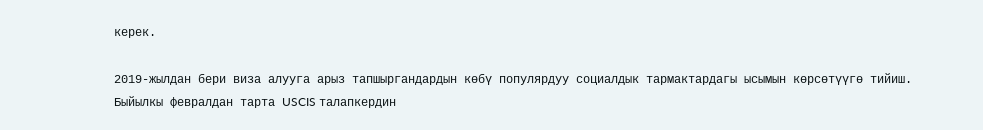керек.

2019-жылдан бери виза алууга арыз тапшыргандардын көбү популярдуу социалдык тармактардагы ысымын көрсөтүүгө тийиш. Быйылкы февралдан тарта USCIS талапкердин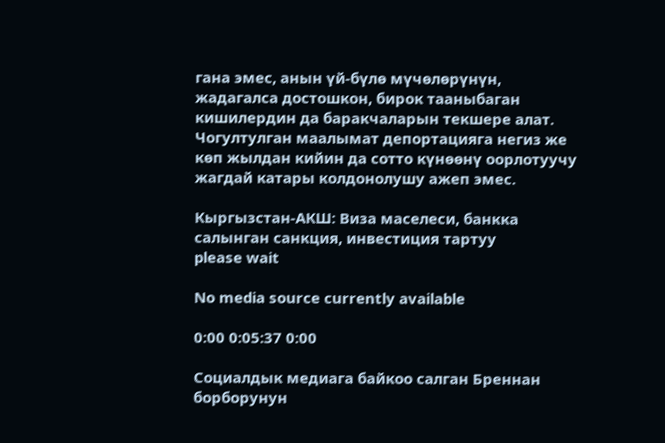гана эмес, анын үй-бүлө мүчөлөрүнүн, жадагалса достошкон, бирок тааныбаган кишилердин да баракчаларын текшере алат. Чогултулган маалымат депортацияга негиз же көп жылдан кийин да сотто күнөөнү оорлотуучу жагдай катары колдонолушу ажеп эмес.

Кыргызстан-АКШ: Виза маселеси, банкка салынган санкция, инвестиция тартуу
please wait

No media source currently available

0:00 0:05:37 0:00

Социалдык медиага байкоо салган Бреннан борборунун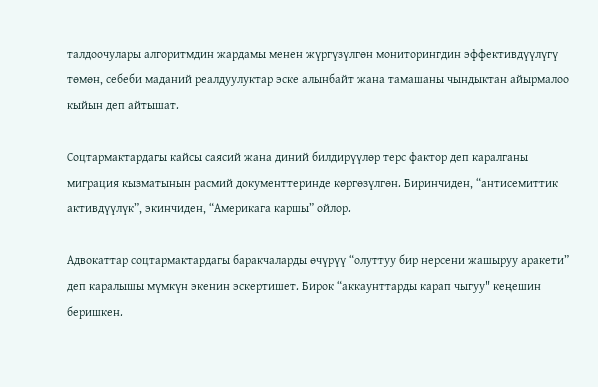талдоочулары алгоритмдин жардамы менен жүргүзүлгөн мониторингдин эффективдүүлүгү төмөн, себеби маданий реалдуулуктар эске алынбайт жана тамашаны чындыктан айырмалоо кыйын деп айтышат.

Соцтармактардагы кайсы саясий жана диний билдирүүлөр терс фактор деп каралганы миграция кызматынын расмий документтеринде көргөзүлгөн. Биринчиден, “антисемиттик активдүүлүк”, экинчиден, “Америкага каршы” ойлор.

Адвокаттар соцтармактардагы баракчаларды өчүрүү “олуттуу бир нерсени жашыруу аракети” деп каралышы мүмкүн экенин эскертишет. Бирок “аккаунттарды карап чыгуу" кеңешин беришкен.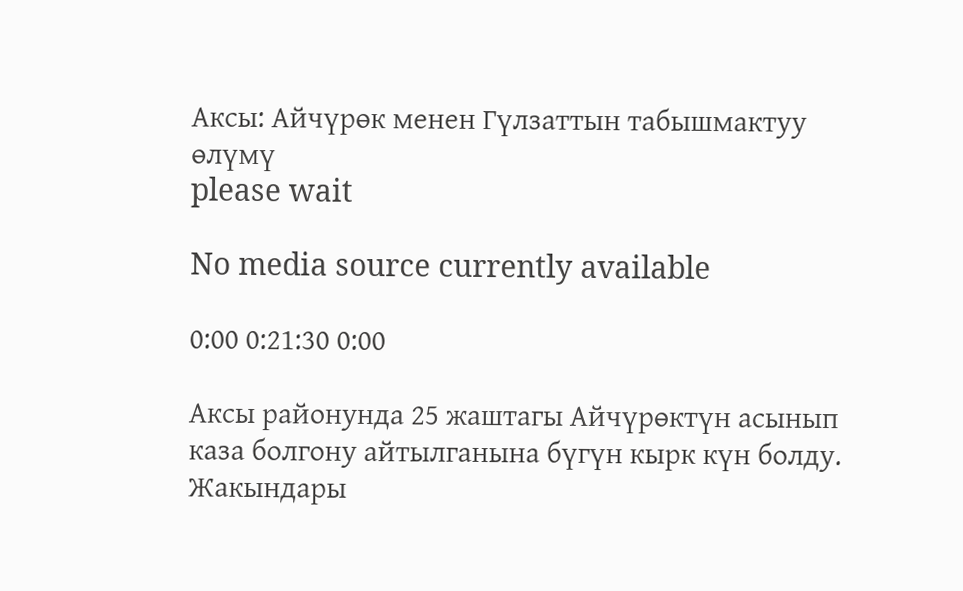Аксы: Айчүрөк менен Гүлзаттын табышмактуу өлүмү
please wait

No media source currently available

0:00 0:21:30 0:00

Аксы районунда 25 жаштагы Айчүрөктүн асынып каза болгону айтылганына бүгүн кырк күн болду. Жакындары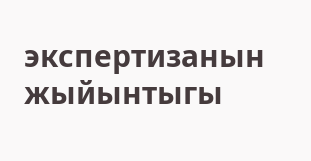экспертизанын жыйынтыгы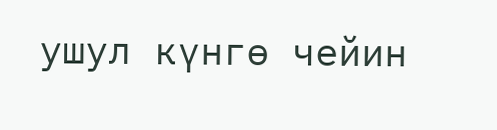ушул күнгө чейин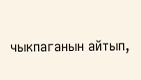чыкпаганын айтып,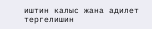иштин калыс жана адилет тергелишин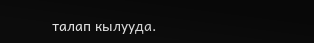талап кылууда.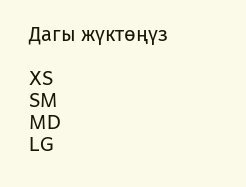Дагы жүктөңүз

XS
SM
MD
LG